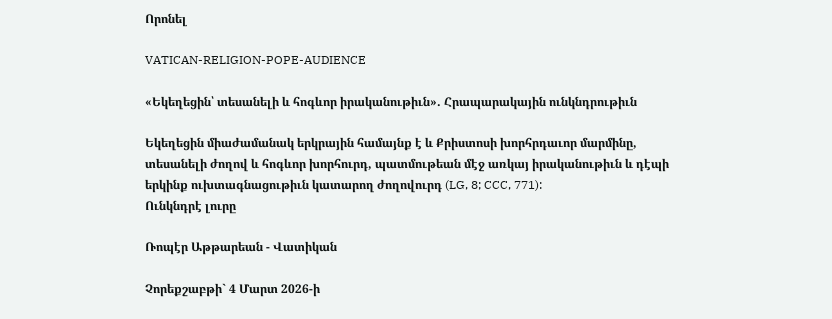Որոնել

VATICAN-RELIGION-POPE-AUDIENCE

«Եկեղեցին՝ տեսանելի և հոգևոր իրականութիւն». Հրապարակային ունկնդրութիւն

Եկեղեցին միաժամանակ երկրային համայնք է և Քրիստոսի խորհրդաւոր մարմինը, տեսանելի ժողով և հոգևոր խորհուրդ, պատմութեան մէջ առկայ իրականութիւն և դէպի երկինք ուխտագնացութիւն կատարող ժողովուրդ (LG, 8; CCC, 771):
Ունկնդրէ լուրը

Ռոպէր Աթթարեան - Վատիկան

Չորեքշաբթի` 4 Մարտ 2026-ի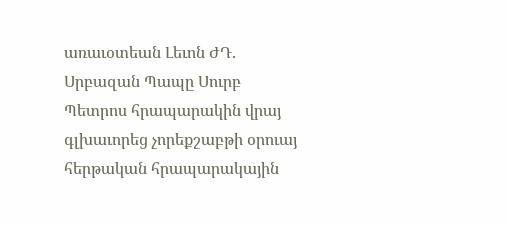առաւօտեան Լեւոն ԺԴ. Սրբազան Պապը Սուրբ Պետրոս հրապարակին վրայ գլխաւորեց չորեքշաբթի օրուայ հերթական հրապարակային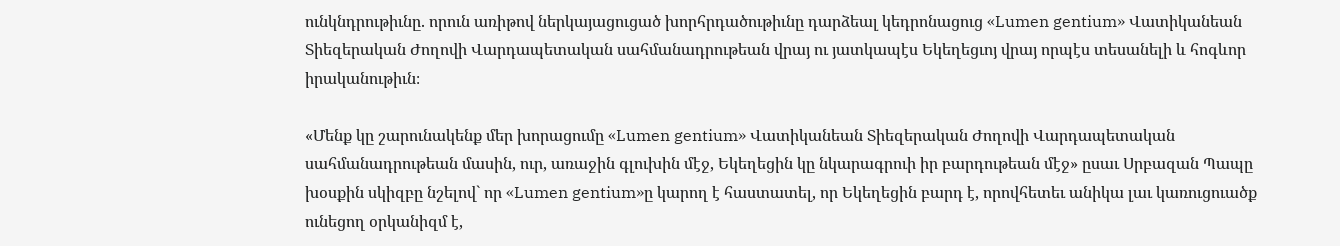ունկնդրութիւնը. որուն առիթով ներկայացուցած խորհրդածութիւնը դարձեալ կեդրոնացուց «Lumen gentium» Վատիկանեան Տիեզերական Ժողովի Վարդապետական սահմանադրութեան վրայ ու յատկապէս Եկեղեցւոյ վրայ որպէս տեսանելի և հոգևոր իրականութիւն։

«Մենք կը շարունակենք մեր խորացումը «Lumen gentium» Վատիկանեան Տիեզերական Ժողովի Վարդապետական սահմանադրութեան մասին, ուր, առաջին գլուխին մէջ, Եկեղեցին կը նկարագրուի իր բարդութեան մէջ» ըսաւ Սրբազան Պապը խօսքին սկիզբը նշելով` որ «Lumen gentium»ը կարող է հաստատել, որ Եկեղեցին բարդ է, որովհետեւ անիկա լաւ կառուցուածք ունեցող օրկանիզմ է,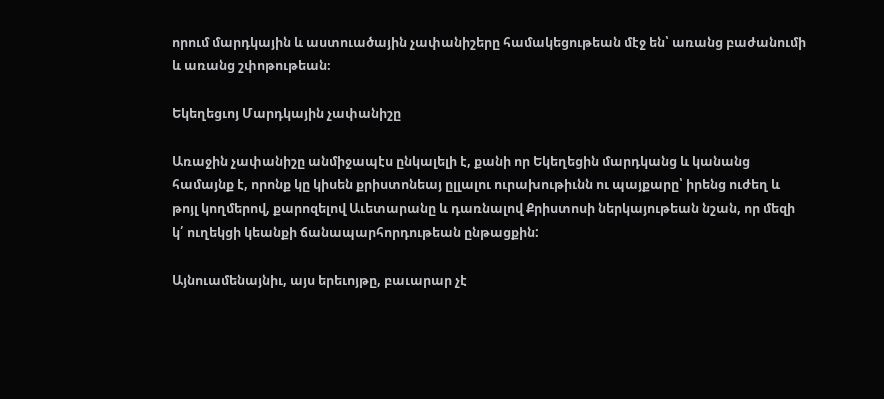որում մարդկային և աստուածային չափանիշերը համակեցութեան մէջ են՝ առանց բաժանումի և առանց շփոթութեան։

Եկեղեցւոյ Մարդկային չափանիշը

Առաջին չափանիշը անմիջապէս ընկալելի է, քանի որ Եկեղեցին մարդկանց և կանանց համայնք է, որոնք կը կիսեն քրիստոնեայ ըլլալու ուրախութիւնն ու պայքարը՝ իրենց ուժեղ և թոյլ կողմերով, քարոզելով Աւետարանը և դառնալով Քրիստոսի ներկայութեան նշան, որ մեզի կ՛ ուղեկցի կեանքի ճանապարհորդութեան ընթացքին:

Այնուամենայնիւ, այս երեւոյթը, բաւարար չէ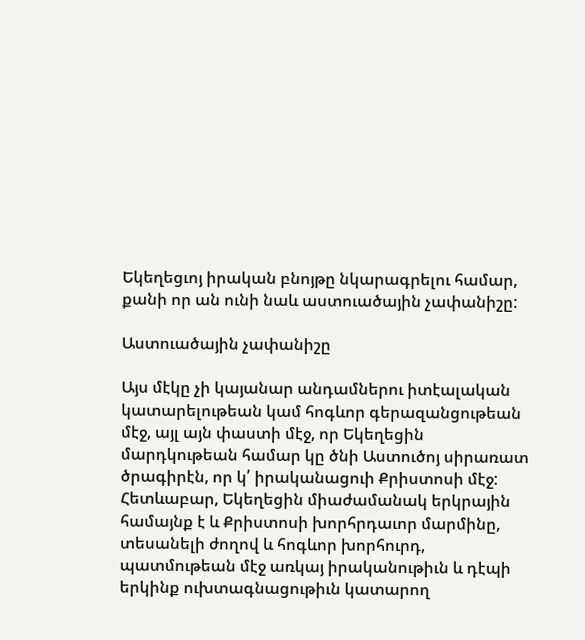Եկեղեցւոյ իրական բնոյթը նկարագրելու համար, քանի որ ան ունի նաև աստուածային չափանիշը:

Աստուածային չափանիշը

Այս մէկը չի կայանար անդամներու իտէալական կատարելութեան կամ հոգևոր գերազանցութեան մէջ, այլ այն փաստի մէջ, որ Եկեղեցին մարդկութեան համար կը ծնի Աստուծոյ սիրառատ ծրագիրէն, որ կ՛ իրականացուի Քրիստոսի մէջ: Հետևաբար, Եկեղեցին միաժամանակ երկրային համայնք է և Քրիստոսի խորհրդաւոր մարմինը, տեսանելի ժողով և հոգևոր խորհուրդ, պատմութեան մէջ առկայ իրականութիւն և դէպի երկինք ուխտագնացութիւն կատարող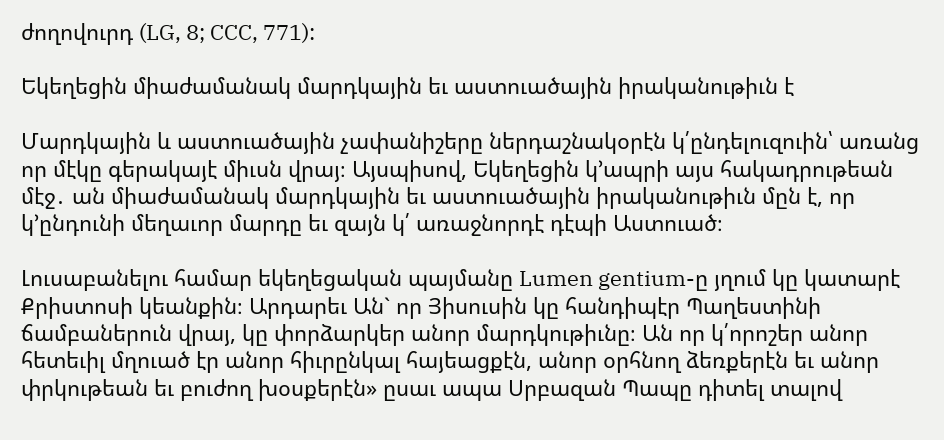ժողովուրդ (LG, 8; CCC, 771):

Եկեղեցին միաժամանակ մարդկային եւ աստուածային իրականութիւն է

Մարդկային և աստուածային չափանիշերը ներդաշնակօրէն կ՛ընդելուզուին՝ առանց որ մէկը գերակայէ միւսն վրայ։ Այսպիսով, Եկեղեցին կ՚ապրի այս հակադրութեան մէջ․ ան միաժամանակ մարդկային եւ աստուածային իրականութիւն մըն է, որ կ՚ընդունի մեղաւոր մարդը եւ զայն կ՛ առաջնորդէ դէպի Աստուած։

Լուսաբանելու համար եկեղեցական պայմանը Lumen gentium-ը յղում կը կատարէ Քրիստոսի կեանքին։ Արդարեւ Ան` որ Յիսուսին կը հանդիպէր Պաղեստինի ճամբաներուն վրայ, կը փորձարկեր անոր մարդկութիւնը։ Ան որ կ՛որոշեր անոր հետեւիլ մղուած էր անոր հիւրընկալ հայեացքէն, անոր օրհնող ձեռքերէն եւ անոր փրկութեան եւ բուժող խօսքերէն» ըսաւ ապա Սրբազան Պապը դիտել տալով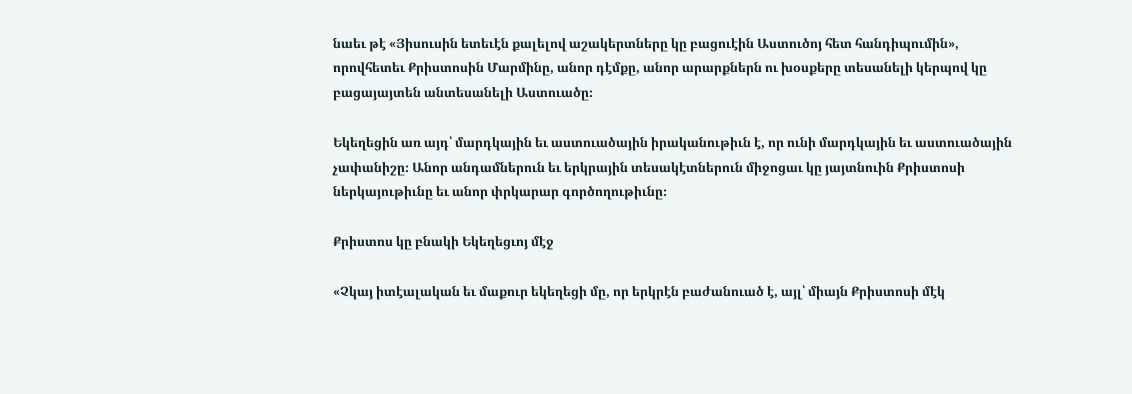նաեւ թէ «Յիսուսին ետեւէն քալելով աշակերտները կը բացուէին Աստուծոյ հետ հանդիպումին», որովհետեւ Քրիստոսին Մարմինը, անոր դէմքը, անոր արարքներն ու խօսքերը տեսանելի կերպով կը բացայայտեն անտեսանելի Աստուածը։

Եկեղեցին առ այդ՝ մարդկային եւ աստուածային իրականութիւն է, որ ունի մարդկային եւ աստուածային չափանիշը։ Անոր անդամներուն եւ երկրային տեսակէտներուն միջոցաւ կը յայտնուին Քրիստոսի ներկայութիւնը եւ անոր փրկարար գործողութիւնը։

Քրիստոս կը բնակի Եկեղեցւոյ մէջ

«Չկայ իտէալական եւ մաքուր եկեղեցի մը, որ երկրէն բաժանուած է, այլ՝ միայն Քրիստոսի մէկ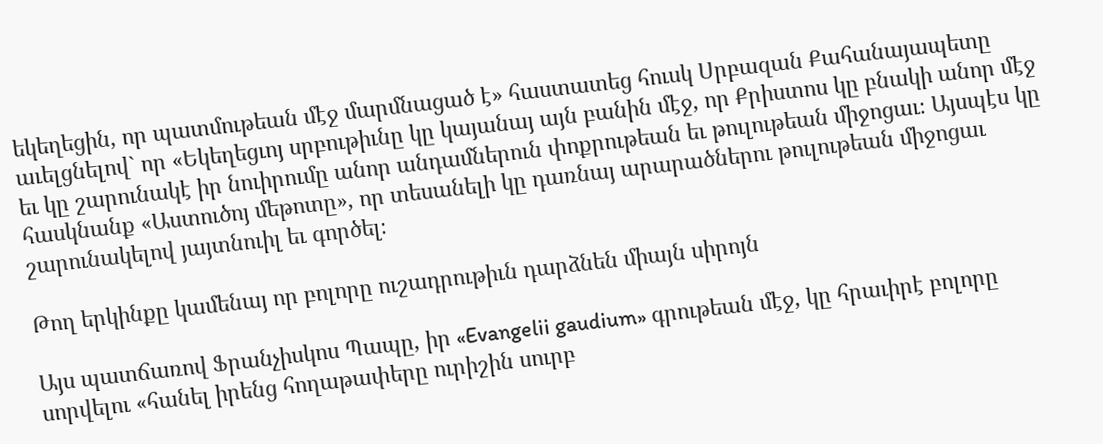եկեղեցին, որ պատմութեան մէջ մարմնացած է» հաստատեց հուսկ Սրբազան Քահանայապետը աւելցնելով` որ «Եկեղեցւոյ սրբութիւնը կը կայանայ այն բանին մէջ, որ Քրիստոս կը բնակի անոր մէջ եւ կը շարունակէ իր նուիրումը անոր անդամներուն փոքրութեան եւ թուլութեան միջոցաւ։ Այսպէս կը հասկնանք «Աստուծոյ մեթոտը», որ տեսանելի կը դառնայ արարածներու թուլութեան միջոցաւ շարունակելով յայտնուիլ եւ գործել։

Թող երկինքը կամենայ որ բոլորը ուշադրութիւն դարձնեն միայն սիրոյն

Այս պատճառով Ֆրանչիսկոս Պապը, իր «Evangelii gaudium» գրութեան մէջ, կը հրաւիրէ բոլորը սորվելու «հանել իրենց հողաթափերը ուրիշին սուրբ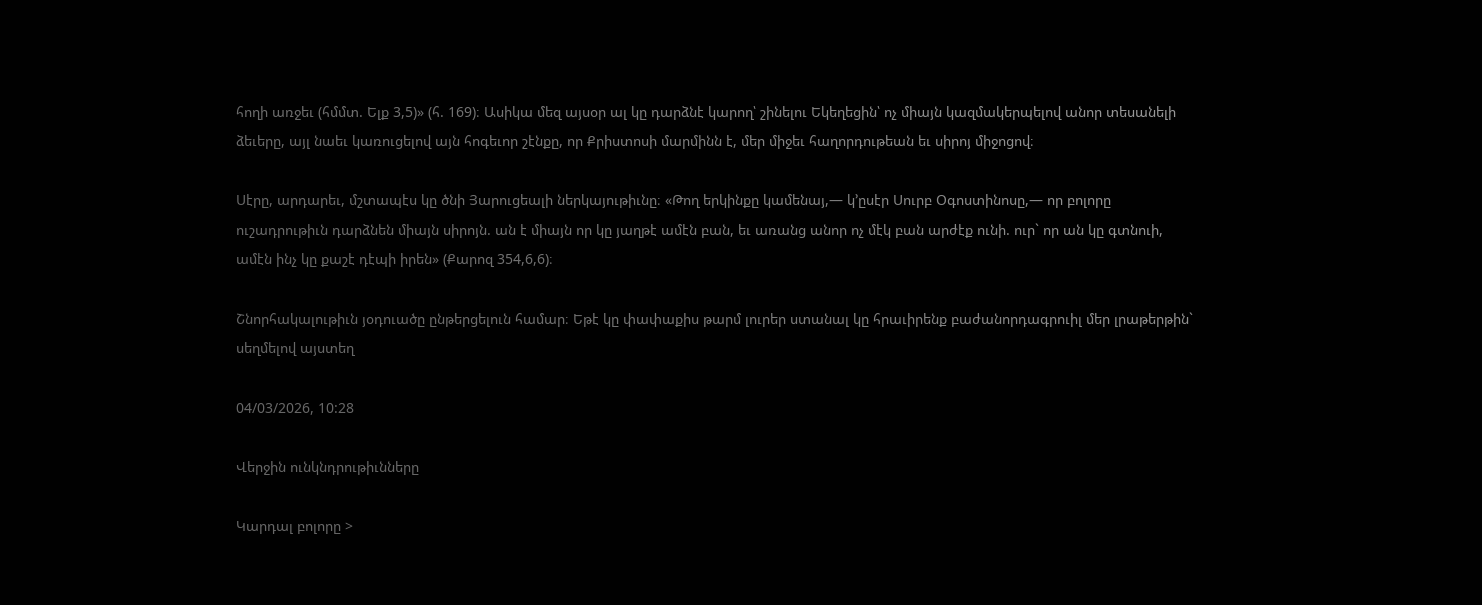հողի առջեւ (հմմտ. Ելք 3,5)» (հ. 169)։ Ասիկա մեզ այսօր ալ կը դարձնէ կարող՝ շինելու Եկեղեցին՝ ոչ միայն կազմակերպելով անոր տեսանելի ձեւերը, այլ նաեւ կառուցելով այն հոգեւոր շէնքը, որ Քրիստոսի մարմինն է, մեր միջեւ հաղորդութեան եւ սիրոյ միջոցով։

Սէրը, արդարեւ, մշտապէս կը ծնի Յարուցեալի ներկայութիւնը։ «Թող երկինքը կամենայ,— կ՚ըսէր Սուրբ Օգոստինոսը,— որ բոլորը ուշադրութիւն դարձնեն միայն սիրոյն. ան է միայն որ կը յաղթէ ամէն բան, եւ առանց անոր ոչ մէկ բան արժէք ունի. ուր` որ ան կը գտնուի, ամէն ինչ կը քաշէ դէպի իրեն» (Քարոզ 354,6,6)։

Շնորհակալութիւն յօդուածը ընթերցելուն համար։ Եթէ կը փափաքիս թարմ լուրեր ստանալ կը հրաւիրենք բաժանորդագրուիլ մեր լրաթերթին` սեղմելով այստեղ

04/03/2026, 10:28

Վերջին ունկնդրութիւնները

Կարդալ բոլորը >